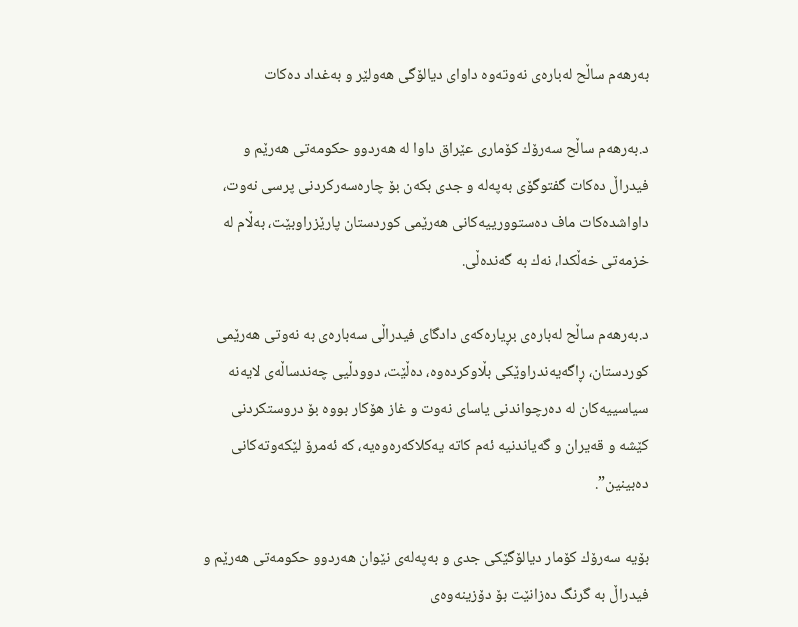بەرهەم ساڵح لەبارەی نەوتەوە داوای دیالۆگی هەولێر و بەغداد دەكات

د.بەرهەم ساڵح سەرۆك كۆماری عێراق داوا لە هەردوو حكومەتی هەرێم و فیدراڵ دەكات گفتوگۆی بەپەلە و جدی بكەن بۆ چارەسەركردنی پرسی نەوت، داواشدەكات ماف دەستوورییەكانی هەرێمی كوردستان پارێزراوبێت، بەڵام لە خزمەتی خەڵكدا، نەك بە گەندەڵی.

د.بەرهەم ساڵح لەبارەی بڕیارەكەی دادگای فیدراڵی سەبارەی بە نەوتی هەرێمی كوردستان، ڕاگەیەندراوێكی بڵاوكردەوە، دەڵێت، دوودڵیی چەندساڵەی لایەنە سیاسییەكان لە دەرچواندنی یاسای نەوت و غاز هۆكار بووە بۆ دروستكردنی كێشە و قەیران و گەیاندنیە ئەم كاتە یەكلاكەرەوەیە، كە ئەمرۆ لێكەوتەكانی دەبینین”.

بۆیە سەرۆك كۆمار دیالۆگێكی جدی و بەپەلەی نێوان هەردوو حكومەتی هەرێم و فیدراڵ بە گرنگ دەزانێت بۆ دۆزینەوەی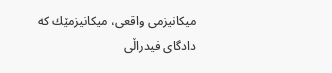میكانیزمی واقعی، میكانیزمێك كە دادگای فیدراڵی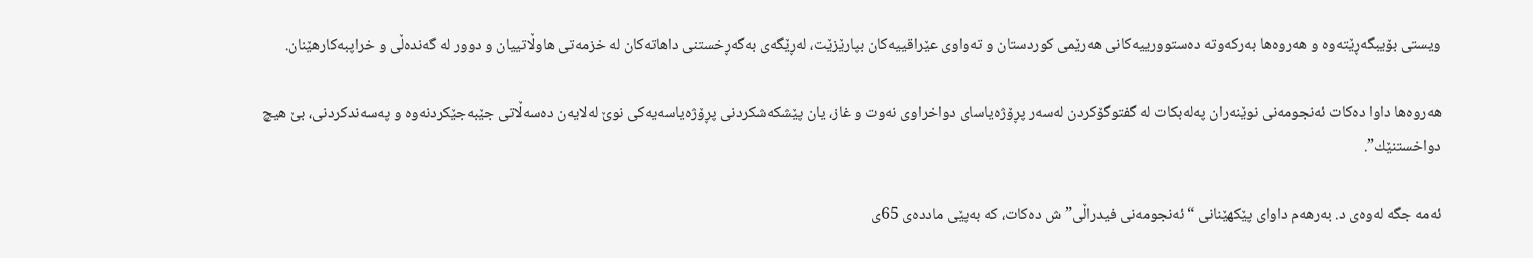ویستی بۆیبگەڕێتەوە و هەروەها بەركەوتە دەستوورییەكانی هەرێمی كوردستان و تەواوی عێراقییەكان بپارێزێت، لەڕێگەی بەگەڕخستنی داهاتەكان لە خزمەتی هاوڵاتییان و دوور لە گەندەڵی و خراپبەكارهێنان.

هەروەها داوا دەكات ئەنجومەنی نوێنەران پەلەبكات لە گفتوگۆكردن لەسەر پڕۆژەیاسای دواخراوی نەوت و غاز، یان پێشكەشكردنی پڕۆژەیاسەیەكی نوێ لەلایەن دەسەڵاتی جێبەجێكردنەوە و پەسەندكردنی، بێ هیچ دواخستنێك”.

ئەمە جگە لەوەی د. بەرهەم داوای پێكهێنانی “ئەنجومەنی فیدراڵی”ش دەكات، كە بەپێی ماددەی 65ی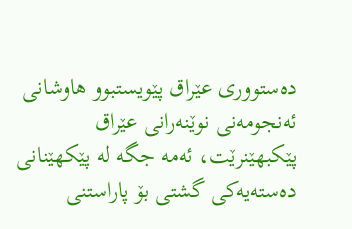دەستووری عێراق پێویستبوو هاوشانی ئەنجومەنی نوێنەرانی عێراق پێكبهێنرێت، ئەمە جگە لە پێكهێنانی دەستەیەكی گشتی بۆ پاراستنی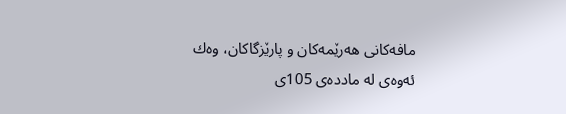مافەكانی هەرێمەكان و پارێزگاكان، وەك ئەوەی لە ماددەی 105ی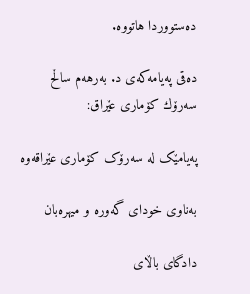دەستووردا هاتووە.

دەقی پەیامەكەی د. بەرهەم ساڵح سەرۆك كۆماری عێراق:

پەیامێک لە سەرۆک کۆماری عێراقەوە

به‌ناوی خودای گه‌وره‌ و میهره‌بان

دادگای باڵای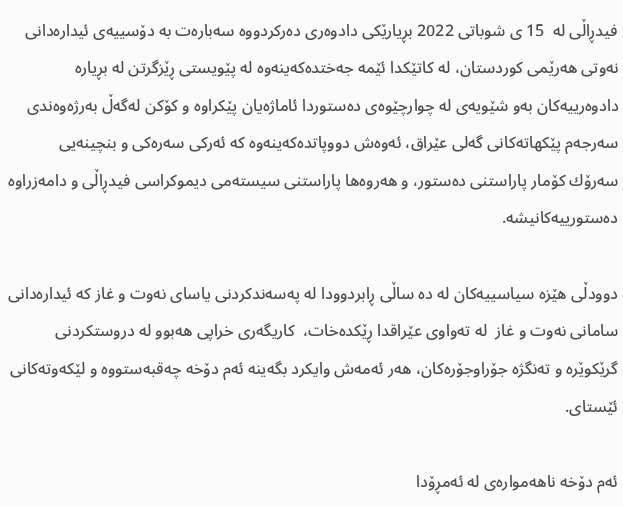فیدڕاڵی له‌  15 ی شوباتی 2022 بڕیارێکی دادوه‌ری ده‌ركردووه‌ سه‌باره‌ت به‌ دۆسییه‌ی ئیداره‌دانی نه‌وتی هه‌رێمی كوردستان، له‌ كاتێكدا ئێمه‌ جه‌ختده‌كه‌ینه‌وه‌ له‌ پێویستی ڕێزگرتن له‌ بڕیاره‌ دادوه‌رییه‌كان به‌و شێویه‌ی له‌ چوارچێوه‌ی ده‌ستوردا ئاماژه‌یان پێكراوه‌ و كۆکن‌ له‌گه‌ڵ به‌رژه‌وه‌ندی سه‌رجه‌م پێكهاته‌كانی گه‌لی عێراق، ئه‌وه‌ش دووپاتده‌كه‌ینه‌وه‌ كه‌ ئه‌ركی سه‌ره‌كی و بنچینه‌یی سه‌رۆك كۆمار پاراستنی ده‌ستور، و هه‌روه‌ها پاراستنی سیسته‌می دیموكراسی فیدڕاڵی و دامه‌زراوه‌ ده‌ستورییه‌كانیشه‌.

دوودڵی هێزه‌ سیاسییه‌كان له‌ ده‌ ساڵی ڕابردوودا له‌ په‌سه‌ندكردنی یاسای نه‌وت و غاز كه‌ ئیداره‌دانی سامانی نه‌وت و غاز  له‌ ته‌واوی عێراقدا ڕێكده‌خات،  کاریگەری خراپی هه‌بوو له‌ دروستكردنی گرێكوێره‌ و ته‌نگژه‌ جۆراوجۆره‌كان، هه‌ر ئه‌مه‌ش وایكرد بگه‌ینه‌ ئه‌م دۆخه‌ چه‌قبه‌ستووه‌ و لێكه‌وته‌كانی ئێستای.

ئه‌م دۆخه‌ ناهه‌مواره‌ی له‌ ئەمڕۆدا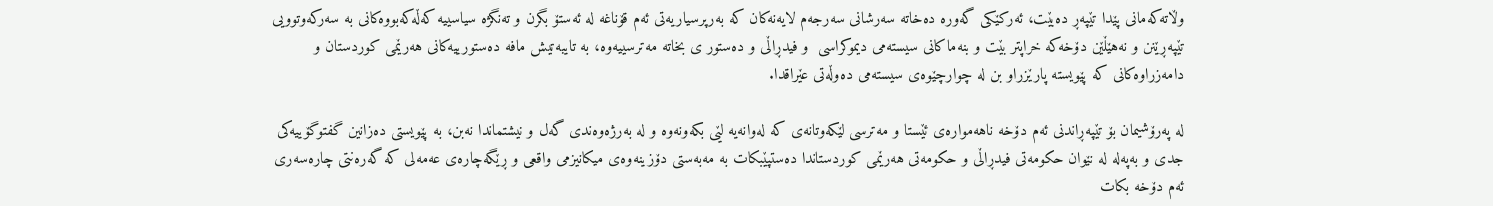وڵاته‌كه‌مانی پێدا تێپه‌ڕ ده‌بێت، ئه‌ركێكی گه‌وره‌ ده‌خاته‌ سه‌رشانی سه‌رجه‌م لایه‌نه‌كان كه‌ به‌رپرسیاریه‌تی ئه‌م قۆناغه‌ له‌ ئه‌ستۆ بگرن و ته‌نگژه‌ سیاسییه‌ كه‌ڵه‌كه‌بووه‌كانی به‌ سه‌ركه‌وتوویی تێپه‌ڕێنن و نه‌هێڵێن دۆخه‌كه‌‌ خراپتر بێت و بنه‌ماكانی سیسته‌می دیموكراسی  و فیدڕاڵی و ده‌ستور ی بخاته‌ مه‌ترسییه‌وه‌، به‌ تایبه‌تیش مافه‌ ده‌ستورییه‌كانی هه‌رێمی كوردستان و دامه‌زراوه‌كانی كه‌‌ پێویستە پارێزراو بن له‌ چوارچێوه‌ی سیسته‌می ده‌وڵه‌تی عێراقدا.

له‌ په‌رۆشیمان بۆ تێپه‌ڕاندنی ئه‌م دۆخه‌ ناهه‌مواره‌ی ئێستا و مه‌ترسی لێكه‌وتانه‌ی كه‌ له‌وانه‌یه‌ لێی بكه‌ونه‌وه‌ و له‌ به‌رژه‌وه‌ندی گه‌ل و نیشتماندا نه‌بن، به‌ پێویستی ده‌زانین گفتوگۆییه‌كی جدی و به‌په‌له‌ له‌ نێوان حكومه‌تی فیدڕاڵی و حكومه‌تی هه‌رێمی كوردستاندا ده‌ستپێبكات به‌ مه‌به‌ستی دۆزینه‌وه‌ی میكانیزمی واقعی و ڕێگەچارەی عه‌مه‌لی كه‌ گه‌ره‌نتی چاره‌سه‌ری ئه‌م دۆخه‌‌‌ بكات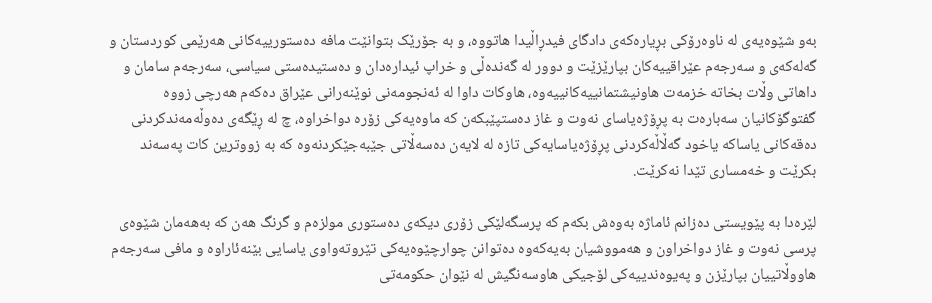به‌‌و شێوه‌یه‌ی له‌ ناوەرۆکی ‌بڕیاره‌كه‌ی‌ دادگای فیدڕاڵیدا هاتووه‌، و به‌ جۆرێک بتوانێت مافه‌ ده‌ستورییه‌كانی هه‌رێمی كوردستان و گه‌له‌كه‌ی و سه‌رجه‌م عێراقییه‌كان بپارێزێت و دوور له‌ گه‌نده‌ڵی و خراپ ئیداره‌دان و دەستیدەستی سیاسی، سه‌رجه‌م سامان و داهاتی وڵات بخاته‌ خزمه‌ت هاونیشتمانییه‌كانییه‌وه‌، هاوكات داوا له‌ ئه‌نجومه‌نی نوێنه‌رانی عێراق ده‌كه‌م هه‌رچی زووه‌ گفتوگۆكانیان سه‌باره‌ت به‌ پڕۆژه‌یاسای نه‌وت و غاز ده‌ستپێبكه‌ن كه‌ ماوه‌یه‌كی زۆره‌‌ دواخراوه‌، چ له‌ ڕێگه‌ی ده‌وڵه‌مه‌ندكردنی ده‌قه‌كانی یاساكه‌ یاخود گه‌ڵاڵه‌كردنی پڕۆژه‌یاسایه‌كی تازه‌ له‌ لایه‌ن ده‌سه‌ڵاتی جێبه‌جێكردنه‌وه‌ كه‌ به‌ زووترین كات په‌سه‌ند بكرێت و خه‌مساری تێدا نه‌كرێت.

لێره‌دا به‌ پێویستی ده‌زانم ئاماژه‌ به‌وه‌ش بكه‌م كه‌ پرسگه‌لێكی زۆری دیكه‌ی ده‌ستوری مولزه‌م و گرنگ هه‌ن كه‌ به‌هه‌مان شێوه‌ی پرسی نه‌وت و غاز دواخراون و هه‌مووشیان به‌یه‌كه‌وه‌ ده‌توانن چوارچێوه‌یه‌كی تێروته‌واوی یاسایی بێنه‌ئاراوه‌ و مافی سه‌رجه‌م هاووڵاتییان بپارێزن و په‌یوه‌ندییه‌كی لۆجیكی هاوسه‌نگیش له‌ نێوان حكومه‌تی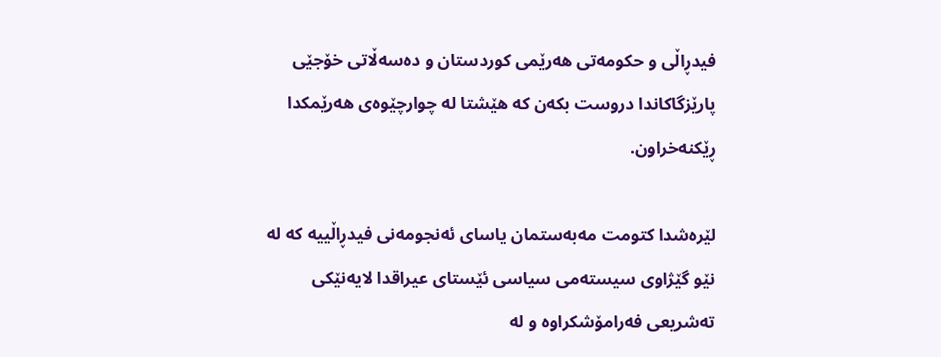فیدڕاڵی و حكومه‌تی هه‌رێمی كوردستان و ده‌سه‌ڵاتی خۆجێی پارێزگاكاندا دروست بكه‌ن كه‌ هێشتا له‌ چوارچێوه‌ی هه‌رێمكدا ڕێكنه‌خراون.

لێره‌شدا كتومت مه‌به‌ستمان یاسای ئه‌نجومه‌نی فیدڕاڵییە‌ كه‌ له‌ نێو گێژاوی سیسته‌می سیاسی ئێستای عیراقدا لایه‌نێكی ته‌شریعی فه‌رامۆشكراوه‌ و له‌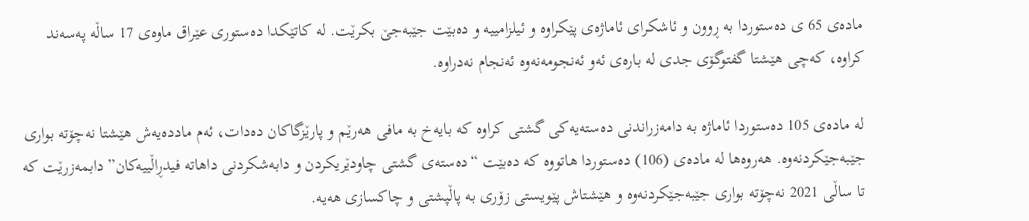ماده‌ی 65 ی ده‌ستوردا ‌به‌ ڕوون و ئاشكرای ئاماژه‌ی پێكراوه‌ و ئیلزامییه‌ و ده‌بێت جێبه‌جێ بكرێت. له‌ كاتێكدا ده‌ستوری عێراق ماوه‌ی 17 ساڵه‌ په‌سه‌ند كراوه‌، كه‌چی هێشتا گفتوگۆی جدی له‌ باره‌ی ئه‌و ئه‌نجومه‌نه‌وه‌ ئه‌نجام نه‌دراوه‌.

له‌ ماده‌ی 105 ده‌ستوردا ئاماژه‌ به‌ دامه‌زراندنی ده‌سته‌یه‌كی گشتی كراوه‌ كه‌ بایه‌خ به‌ مافی هه‌رێم و پارێزگاكان ده‌دات، ئه‌م مادده‌یه‌ش هێشتا نه‌چۆته‌ بواری جێبه‌جێكردنه‌وه‌. هه‌روه‌ها له‌ ماده‌ی (106) ده‌ستوردا هاتووه‌ كه‌ ده‌بێت “ده‌سته‌ی گشتی چاودێریكردن و دابه‌شكردنی داهاته‌ فیدڕاڵییە‌كان” دابمه‌زرێت كه‌ تا ساڵی 2021 نه‌چۆته‌ بواری جێبه‌جێكردنه‌وه‌ و هێشتاش پێویستی زۆری به‌ پاڵپشتی و چاكسازی هه‌یه‌.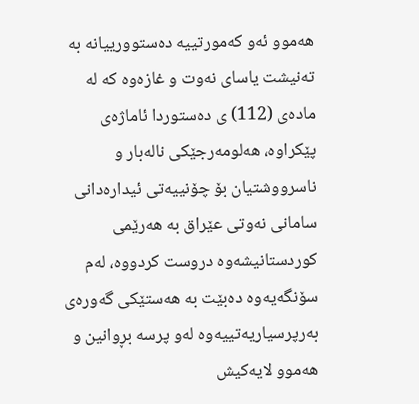هه‌موو ئه‌و كه‌مورتییه‌ ده‌ستوورییانه‌ به‌ ته‌نیشت یاسای نه‌وت و غازه‌وه‌ كه‌ له‌ ماده‌ی (112) ی ده‌ستوردا ئاماژه‌ی پێكراوه‌، هه‌لومه‌رجێكی ناله‌بار و ناسرووشتیان بۆ چۆنییه‌تی ئیداره‌دانی سامانی نه‌وتی عێراق به‌ هه‌رێمی كوردستانیشه‌وه‌ دروست كردووه‌، له‌م سۆنگه‌یه‌وه‌ ده‌بێت به‌ هه‌ستێكی گه‌وره‌ی به‌رپرسیاریه‌تییه‌وه‌ له‌و پرسه‌ بڕوانین و هه‌موو لایه‌كیش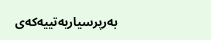به‌رپرسیاریه‌تییه‌كه‌ی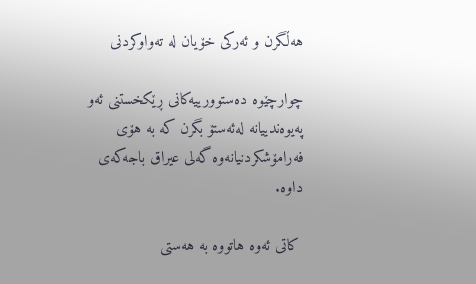هه‌ڵگرن و ئه‌ركی خۆیان له‌ ته‌واوكردنی

چوارچێوه‌ ده‌ستوورییه‌كانی ڕێكخستنی ئه‌و په‌یوه‌ندییانه‌ له‌ئه‌ستۆ بگرن كه‌ به‌ هۆی فه‌رامۆشكردنیانه‌وه‌ گه‌لی عیراق باجه‌كه‌ی داوه‌.

 كاتی ئه‌وه‌ هاتووه‌ به‌ هه‌ستی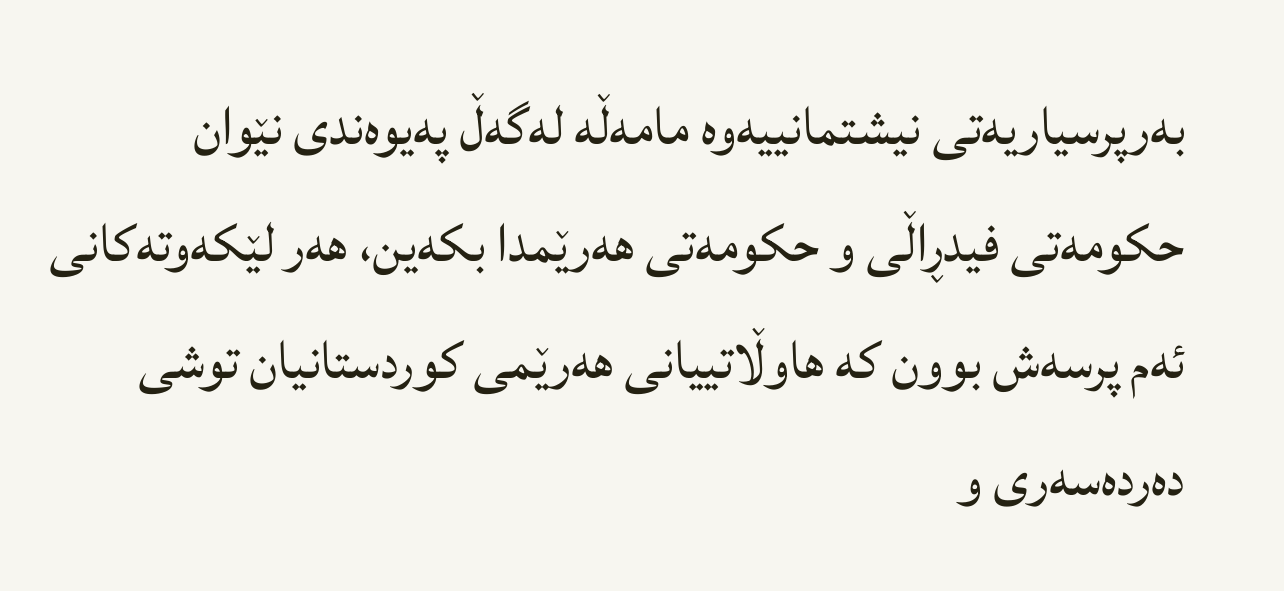به‌رپرسیاریه‌تی نیشتمانییه‌وه‌ مامه‌ڵه‌ له‌گه‌ڵ په‌یوه‌ندی نێوان حكومه‌تی فیدڕاڵی و حكومه‌تی هه‌رێمدا بكه‌ین، هه‌ر لێكه‌وته‌كانی ئه‌م پرسه‌ش بوون كه‌ هاوڵاتییانی هه‌رێمی كوردستانیان توشی ده‌رده‌سه‌ری و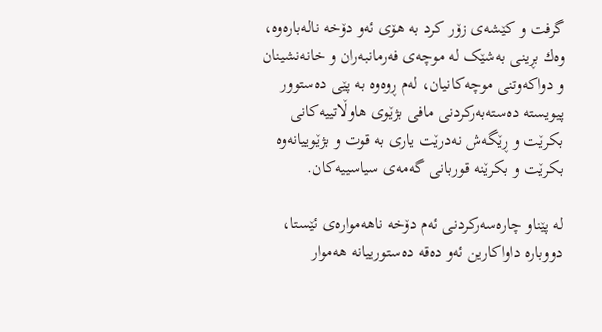گرفت و كێشه‌ی زۆر كرد به‌ هۆی ئه‌و دۆخە نالەبارەوە‌، وه‌ك بڕینی بەشێک له‌ موچه‌ی فه‌رمانبه‌ران و خانه‌نشینان‌ و دواكه‌وتنی موچه‌كانیان، لەم ڕوەوە بە پێی دەستوور پیویستە ده‌سته‌به‌ركردنی مافی بژێوی هاوڵاتییه‌كانی بكرێت و ڕێگه‌ش نه‌درێت یاری به‌ قوت و بژێوییانه‌وه‌  بكرێت و بكرێنه‌‌ قوربانی گه‌مه‌ی سیاسییه‌كان.

له‌ پێناو چاره‌سه‌ركردنی ئه‌م دۆخه‌ ناهه‌مواره‌ی ئێستا، دووباره‌ داواكارین ئه‌و ده‌قه‌ ده‌ستورییانه‌ هه‌موار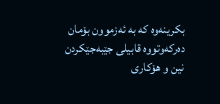بكرینه‌وه‌ كه‌ به‌ ئه‌زموون بۆمان ده‌ركه‌وتووه‌ قابیلی جێبه‌جێكردن نین و هۆكاری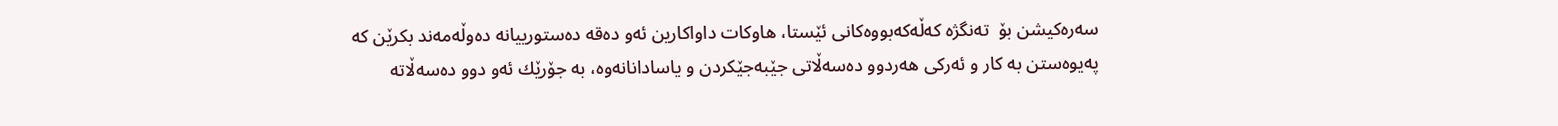سه‌ره‌كیشن بۆ  ته‌نگژه‌ كه‌ڵه‌كه‌بووه‌كانی ئێستا، هاوكات داواكارین ئه‌و ده‌قه‌ ده‌ستورییانه‌ ده‌وڵه‌مه‌ند بكرێن كه‌ په‌یوه‌ستن به‌ كار و ئه‌ركی هه‌ردوو ده‌سه‌ڵاتی جێبه‌جێكردن و یاسادانانه‌وه‌، به‌ جۆرێك ئه‌و دوو ده‌سه‌ڵاته‌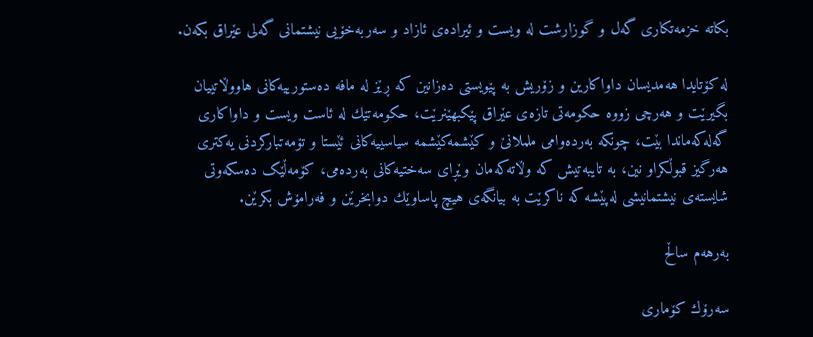بكاته‌ خزمه‌تكاری گه‌ل و گوزارشت له‌ ویست و ئیراده‌ی ئازاد و سه‌ربه‌خۆیی نیشتمانی گه‌لی عێراق بكه‌ن.

له‌ كۆتایدا هه‌مدیسان داواكارین و زۆریش به‌ پێویستی ده‌زانین كه‌ ڕێز له‌ مافه‌ ده‌ستورییه‌كانی هاووڵاتییان بگیرێت و هه‌رچی زووه‌ حكومه‌تی تازه‌ی عێراق پێكبھێنرێت، حكومه‌تێك له‌ ئاست ویست و داواكاری گه‌له‌كه‌ماندا بێت، چونكه‌ به‌رده‌وامی ململانێ و كێشمه‌كێشمه‌ سیاسییه‌كانی ئێستا و تۆمه‌تباركردنی یه‌كتری هه‌رگیز قبوڵكراو نین، به‌ تایبه‌تیش كه‌ وڵاته‌كه‌مان وێڕای سەختیەکانی بەردەمی، کۆمەڵێک دەسکەوتی شایستەی نیشتمانیشی له‌پێشە كه‌ ناكرێت به بیانگەی‌ هیچ پاساوێك دوابخرێن و فه‌رامۆش بكرێن.

به‌رهه‌م ساڵح

سه‌رۆك كۆماری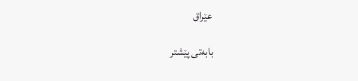عێراق

بابەتی پێشتر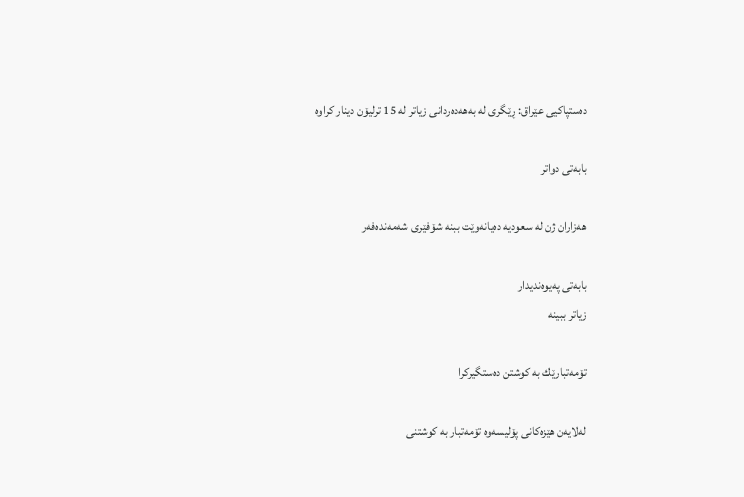دەستپاكیی عێراق: ڕێگری لە بەهەدەردانی زیاتر لە 15 ترلیۆن دینار كراوە

بابەتی دواتر

هەزاران ژن لە سعودیە دەیانەوێت ببنە شۆفێری شەمەندەفەر

بابەتی پەیوەندیدار
زیاتر ببینە

تۆمەتبارێك بە كوشتن دەستگیركرا

لەلایەن هێزەكانی پۆلیسەوە تۆمەتبار بە كوشتنی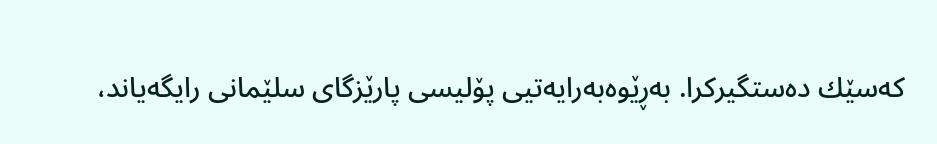كەسێك دەستگیركرا. بەڕێوەبەرایەتیی پۆلیسی پارێزگای سلێمانی رایگەیاند،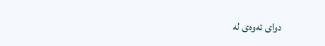دوای‌ ئه‌وه‌ی‌ له‌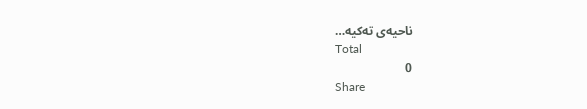ناحیه‌ی‌ ته‌كیه‌…
Total
0
Share